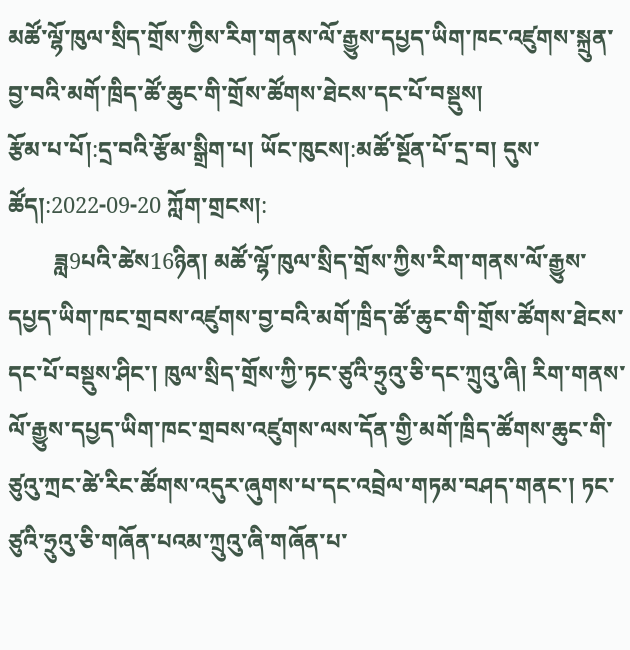མཚོ་ལྷོ་ཁུལ་སྲིད་གྲོས་ཀྱིས་རིག་གནས་ལོ་རྒྱུས་དཔྱད་ཡིག་ཁང་འཛུགས་སྐྲུན་བྱ་བའི་མགོ་ཁྲིད་ཚོ་ཆུང་གི་གྲོས་ཚོགས་ཐེངས་དང་པོ་བསྡུས།
རྩོམ་པ་པོ།:དྲ་བའི་རྩོམ་སྒྲིག་པ། ཡོང་ཁུངས།:མཚོ་སྔོན་པོ་དྲ་བ། དུས་ཚོད།:2022-09-20 ཀློག་གྲངས།:
        ཟླ9པའི་ཚེས16ཉིན། མཚོ་ལྷོ་ཁུལ་སྲིད་གྲོས་ཀྱིས་རིག་གནས་ལོ་རྒྱུས་དཔྱད་ཡིག་ཁང་གྲབས་འཛུགས་བྱ་བའི་མགོ་ཁྲིད་ཚོ་ཆུང་གི་གྲོས་ཚོགས་ཐེངས་དང་པོ་བསྡུས་ཤིང་། ཁུལ་སྲིད་གྲོས་ཀྱི་ཏང་ཙུའི་ཧྲུའུ་ཅི་དང་ཀྲུའུ་ཞི། རིག་གནས་ལོ་རྒྱུས་དཔྱད་ཡིག་ཁང་གྲབས་འཛུགས་ལས་དོན་གྱི་མགོ་ཁྲིད་ཚོགས་ཆུང་གི་ཙུའུ་ཀྲང་ཚེ་རིང་ཚོགས་འདུར་ཞུགས་པ་དང་འབྲེལ་གཏམ་བཤད་གནང་། ཏང་ཙུའི་ཧྲུའུ་ཅི་གཞོན་པའམ་ཀྲུའུ་ཞི་གཞོན་པ་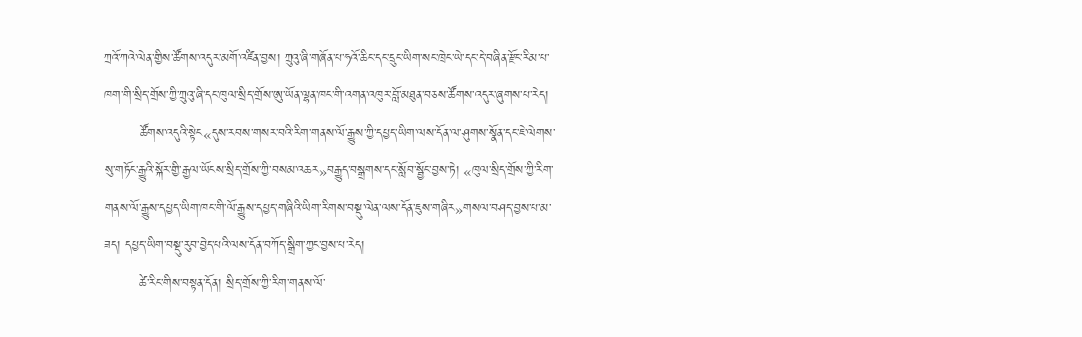ཀྲའོ་ཀའེ་ལེན་གྱིས་ཚོགས་འདུར་མགོ་འཛིན་བྱས། ཀྲུའུ་ཞི་གཞོན་པ་ཧའོ་ཆིང་དང་དྲུང་ཡིག་སང་ཁྲེང་ཡེ་དང་དེ་བཞིན་རྫོང་རིམ་པ་ཁག་གི་སྲིད་གྲོས་ཀྱི་ཀྲུའུ་ཞི་དང་ཁུལ་སྲིད་གྲོས་ཨུ་ཡོན་ལྷན་ཁང་གི་འགན་འཁུར་བློ་མཐུན་བཅས་ཚོགས་འདུར་ཞུགས་པ་རེད།
        ཚོགས་འདུའི་སྟེང«དུས་རབས་གསར་བའི་རིག་གནས་ལོ་རྒྱུས་ཀྱི་དཔྱད་ཡིག་ལས་དོན་ལ་ཤུགས་སྣོན་དང་ཇེ་ལེགས་སུ་གཏོང་རྒྱུའི་སྐོར་གྱི་རྒྱལ་ཡོངས་སྲིད་གྲོས་ཀྱི་བསམ་འཆར»བརྒྱུད་བསྒྲགས་དང་སློབ་སྦྱོང་བྱས་ཏེ། «ཁུལ་སྲིད་གྲོས་ཀྱི་རིག་གནས་ལོ་རྒྱུས་དཔྱད་ཡིག་ཁང་གི་ལོ་རྒྱུས་དཔྱད་གཞིའི་ཡིག་རིགས་བསྡུ་ལེན་ལས་དོན་ཇུས་གཞིར»གསལ་བཤད་བྱས་པ་མ་ཟད། དཔྱད་ཡིག་བསྡུ་རུབ་བྱེད་པའི་ལས་དོན་བཀོད་སྒྲིག་ཀྱང་བྱས་པ་རེད།
        ཚེ་རིང་གིས་བསྟན་དོན། སྲིད་གྲོས་ཀྱི་རིག་གནས་ལོ་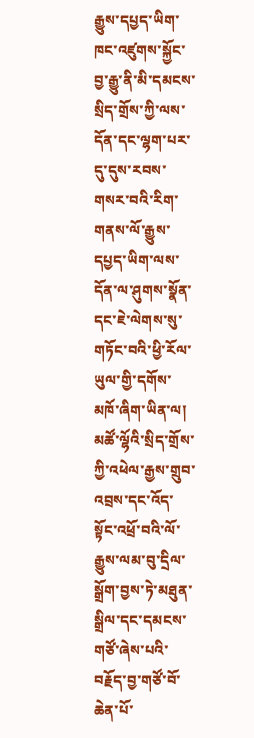རྒྱུས་དཔྱད་ཡིག་ཁང་འཛུགས་སྐྱོང་བྱ་རྒྱུ་ནི་མི་དམངས་སྲིད་གྲོས་ཀྱི་ལས་དོན་དང་ལྷག་པར་དུ་དུས་རབས་གསར་བའི་རིག་གནས་ལོ་རྒྱུས་དཔྱད་ཡིག་ལས་དོན་ལ་ཤུགས་སྣོན་དང་ཇེ་ལེགས་སུ་གཏོང་བའི་ཕྱི་རོལ་ཡུལ་གྱི་དགོས་མཁོ་ཞིག་ཡིན་ལ། མཚོ་ལྷོའི་སྲིད་གྲོས་ཀྱི་འཕེལ་རྒྱས་གྲུབ་འབྲས་དང་འོད་སྟོང་འཕྲོ་བའི་ལོ་རྒྱུས་ལམ་བུ་དྲིལ་སྒྲོག་བྱས་ཏེ་མཐུན་སྒྲིལ་དང་དམངས་གཙོ་ཞེས་པའི་བརྗོད་བྱ་གཙོ་བོ་ཆེན་པོ་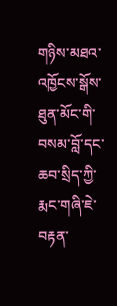གཉིས་མཐའ་འཁྱོངས་སྒོས་ཐུན་མོང་གི་བསམ་བློ་དང་ཆབ་སྲིད་ཀྱི་རྨང་གཞི་ཇེ་བརྟན་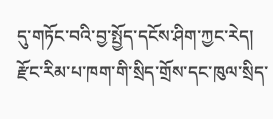དུ་གཏོང་བའི་བྱ་སྤྱོད་དངོས་ཤིག་ཀྱང་རེད། རྫོང་རིམ་པ་ཁག་གི་སྲིད་གྲོས་དང་ཁུལ་སྲིད་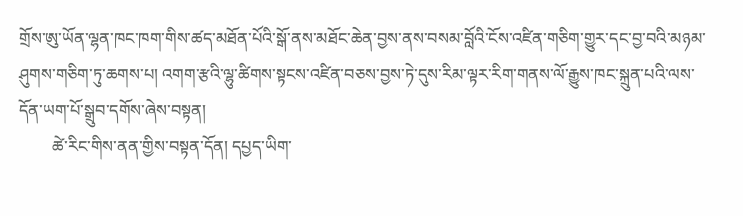གྲོས་ཨུ་ཡོན་ལྷན་ཁང་ཁག་གིས་ཚད་མཐོན་པོའི་སྒོ་ནས་མཐོང་ཆེན་བྱས་ནས་བསམ་བློའི་ངོས་འཛིན་གཅིག་གྱུར་དང་བྱ་བའི་མཉམ་ཤུགས་གཅིག་ཏུ་ཆགས་པ། འགག་རྩའི་ལྷུ་ཚིགས་སྟངས་འཛིན་བཅས་བྱས་ཏེ་དུས་རིམ་ལྟར་རིག་གནས་ལོ་རྒྱུས་ཁང་སྐྲུན་པའི་ལས་དོན་ཡག་པོ་སྒྲུབ་དགོས་ཞེས་བསྟན།
        ཚེ་རིང་གིས་ནན་གྱིས་བསྟན་དོན། དཔྱད་ཡིག་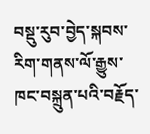བསྡུ་རུབ་བྱེད་སྐབས་རིག་གནས་ལོ་རྒྱུས་ཁང་བསྐྲུན་པའི་བརྗོད་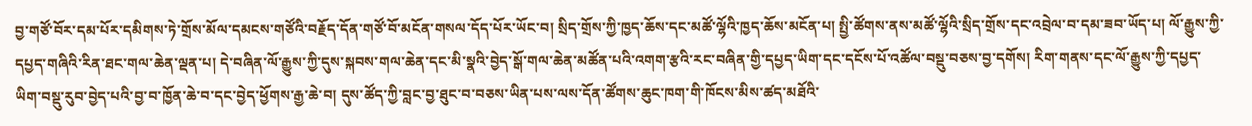བྱ་གཙོ་བོར་དམ་པོར་དམིགས་ཏེ་གྲོས་མོལ་དམངས་གཙོའི་བརྗོད་དོན་གཙོ་བོ་མངོན་གསལ་དོད་པོར་ཡོང་བ། སྲིད་གྲོས་ཀྱི་ཁྱད་ཆོས་དང་མཚོ་ལྷོའི་ཁྱད་ཆོས་མངོན་པ། སྤྱི་ཚོགས་ནས་མཚོ་ལྷོའི་སྲིད་གྲོས་དང་འབྲེལ་བ་དམ་ཟབ་ཡོད་པ། ལོ་རྒྱུས་ཀྱི་དཔྱད་གཞིའི་རིན་ཐང་གལ་ཆེན་ལྡན་པ། དེ་བཞིན་ལོ་རྒྱུས་ཀྱི་དུས་སྐབས་གལ་ཆེན་དང་མི་སྣའི་བྱེད་སྒོ་གལ་ཆེན་མཚོན་པའི་འགག་རྩའི་རང་བཞིན་གྱི་དཔྱད་ཡིག་དང་དངོས་པོ་འཚོལ་བསྡུ་བཅས་བྱ་དགོས། རིག་གནས་དང་ལོ་རྒྱུས་ཀྱི་དཔྱད་ཡིག་བསྡུ་རུབ་བྱེད་པའི་བྱ་བ་ཁྱོན་ཆེ་བ་དང་བྱེད་ཕྱོགས་རྒྱ་ཆེ་བ། དུས་ཚོད་ཀྱི་བླང་བྱ་ཐུང་བ་བཅས་ཡིན་པས་ལས་དོན་ཚོགས་ཆུང་ཁག་གི་ཁོངས་མིས་ཚད་མཐོའི་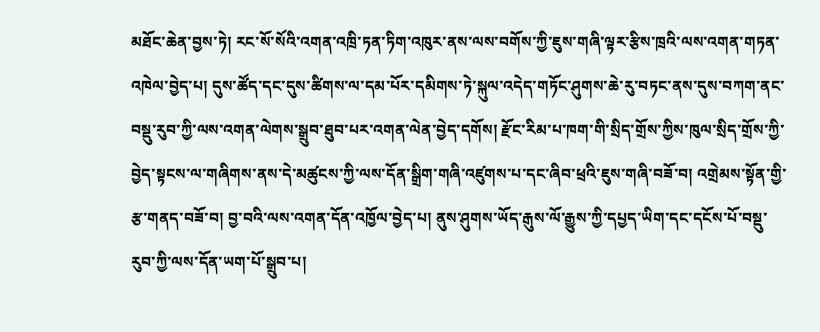མཐོང་ཆེན་བྱས་ཏེ། རང་སོ་སོའི་འགན་འཁྲི་ཏན་ཏིག་འཁུར་ནས་ལས་བགོས་ཀྱི་ཇུས་གཞི་ལྟར་རྩིས་ཁྲའི་ལས་འགན་གཏན་འཁེལ་བྱེད་པ། དུས་ཚོད་དང་དུས་ཚིགས་ལ་དམ་པོར་དམིགས་ཏེ་སྐུལ་འདེད་གཏོང་ཤུགས་ཆེ་རུ་བཏང་ནས་དུས་བཀག་ནང་བསྡུ་རུབ་ཀྱི་ལས་འགན་ལེགས་སྒྲུབ་ཐུབ་པར་འགན་ལེན་བྱེད་དགོས། རྫོང་རིམ་པ་ཁག་གི་སྲིད་གྲོས་ཀྱིས་ཁུལ་སྲིད་གྲོས་ཀྱི་བྱེད་སྟངས་ལ་གཞིགས་ནས་དེ་མཚུངས་ཀྱི་ལས་དོན་སྒྲིག་གཞི་འཛུགས་པ་དང་ཞིབ་ཕྲའི་ཇུས་གཞི་བཟོ་བ། འགྲེམས་སྟོན་གྱི་རྩ་གནད་བཟོ་བ། བྱ་བའི་ལས་འགན་དོན་འཁྱོལ་བྱེད་པ། ནུས་ཤུགས་ཡོད་རྒུས་ལོ་རྒྱུས་ཀྱི་དཔྱད་ཡིག་དང་དངོས་པོ་བསྡུ་རུབ་ཀྱི་ལས་དོན་ཡག་པོ་སྒྲུབ་པ།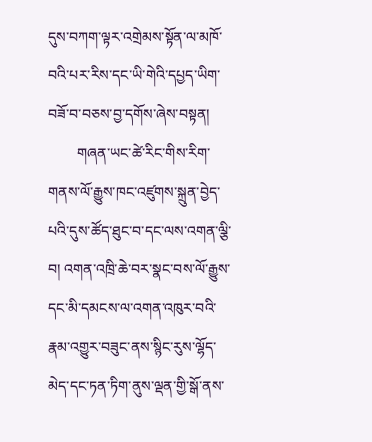དུས་བཀག་ལྟར་འགྲེམས་སྟོན་ལ་མཁོ་བའི་པར་རིས་དང་ཡི་གེའི་དཔྱད་ཡིག་བཟོ་བ་བཅས་བྱ་དགོས་ཞེས་བསྟན།
        གཞན་ཡང་ཚེ་རིང་གིས་རིག་གནས་ལོ་རྒྱུས་ཁང་འཛུགས་སྐྲུན་བྱེད་པའི་དུས་ཚོད་ཐུང་བ་དང་ལས་འགན་ལྕི་བ། འགན་འཁྲི་ཆེ་བར་སྣང་བས་ལོ་རྒྱུས་དང་མི་དམངས་ལ་འགན་འཁུར་བའི་རྣམ་འགྱུར་བཟུང་ནས་སྙིང་རུས་ལྷོད་མེད་དང་ཏན་ཏིག་ནུས་ལྡན་གྱི་སྒོ་ནས་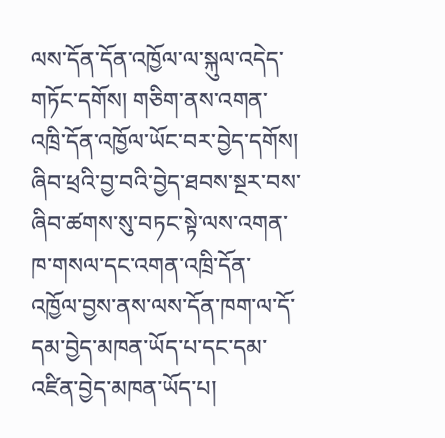ལས་དོན་དོན་འཁྱོལ་ལ་སྐུལ་འདེད་གཏོང་དགོས། གཅིག་ནས་འགན་འཁྲི་དོན་འཁྱོལ་ཡོང་བར་བྱེད་དགོས། ཞིབ་ཕྲའི་བྱ་བའི་བྱེད་ཐབས་སྔར་བས་ཞིབ་ཚགས་སུ་བཏང་སྟེ་ལས་འགན་ཁ་གསལ་དང་འགན་འཁྲི་དོན་འཁྱོལ་བྱས་ནས་ལས་དོན་ཁག་ལ་དོ་དམ་བྱེད་མཁན་ཡོད་པ་དང་དམ་འཛིན་བྱེད་མཁན་ཡོད་པ།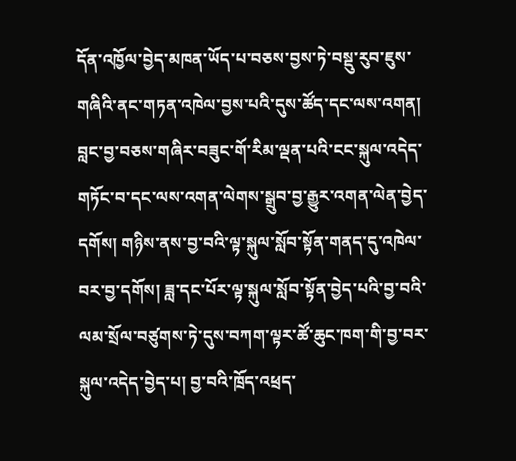དོན་འཁྱོལ་བྱེད་མཁན་ཡོད་པ་བཅས་བྱས་ཏེ་བསྡུ་རུབ་ཇུས་གཞིའི་ནང་གཏན་འཁེལ་བྱས་པའི་དུས་ཚོད་དང་ལས་འགན། བླང་བྱ་བཅས་གཞིར་བཟུང་གོ་རིམ་ལྡན་པའི་ངང་སྐུལ་འདེད་གཏོང་བ་དང་ལས་འགན་ལེགས་སྒྲུབ་བྱ་རྒྱུར་འགན་ལེན་བྱེད་དགོས། གཉིས་ནས་བྱ་བའི་ལྟ་སྐུལ་སློབ་སྟོན་གནད་དུ་འཁེལ་བར་བྱ་དགོས། ཟླ་དང་པོར་ལྟ་སྐུལ་སློབ་སྟོན་བྱེད་པའི་བྱ་བའི་ལམ་སྲོལ་བཙུགས་ཏེ་དུས་བཀག་ལྟར་ཚོ་ཆུང་ཁག་གི་བྱ་བར་སྐུལ་འདེད་བྱེད་པ། བྱ་བའི་ཁྲོད་འཕྲད་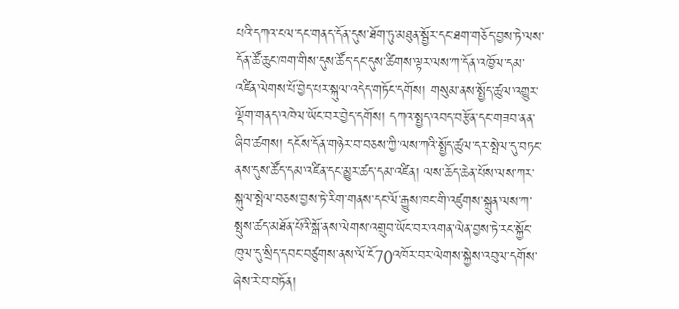པའི་དཀའ་ངལ་དང་གནད་དོན་དུས་ཐོག་ཏུ་མཐུན་སྦྱོར་དང་ཐག་གཅོད་བྱས་ཏེ་ལས་དོན་ཚོ་ཆུང་ཁག་གིས་དུས་ཚོད་དང་དུས་ཚིགས་ལྟར་ལས་ཀ་དོན་འཁྱོལ་དམ་འཛིན་ལེགས་པོ་བྱེད་པར་སྐུལ་འདེད་གཏོང་དགོས། གསུམ་ནས་སྤྱོད་ཚུལ་འགྱུར་ལྡོག་གནད་འཁེལ་ཡོང་བར་བྱེད་དགོས། དཀའ་སྤྱད་འབད་བརྩོན་དང་གཟབ་ནན་ཞིབ་ཚགས། དངོས་དོན་གཉེར་བ་བཅས་ཀྱི་ལས་ཀའི་སྤྱོད་ཚུལ་དར་སྤེལ་དུ་བཏང་ནས་དུས་ཚོད་དམ་འཛིན་དང་མྱུར་ཚད་དམ་འཛིན། ལས་ཆོད་ཆེན་པོས་ལས་ཀར་སྐུལ་སྤེལ་བཅས་བྱས་ཏེ་རིག་གནས་དང་ལོ་རྒྱུས་ཁང་གི་འཛུགས་སྐྲུན་ལས་ཀ་སྤུས་ཚད་མཐོན་པོའི་སྒོ་ནས་ལེགས་འགྲུབ་ཡོང་བར་འགན་ལེན་བྱས་ཏེ་རང་སྐྱོང་ཁུལ་དུ་སྲིད་དབང་བཙུགས་ནས་ལོ་ངོ70འཁོར་བར་ལེགས་སྐྱེས་འབུལ་དགོས་ཞེས་རེ་བ་བཏོན།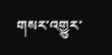གསར་འགྱུར་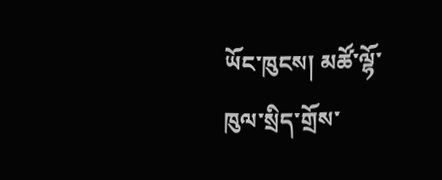ཡོང་ཁུངས། མཚོ་ལྷོ་ཁུལ་སྲིད་གྲོས་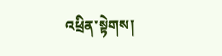འཕྲིན་སྟེགས།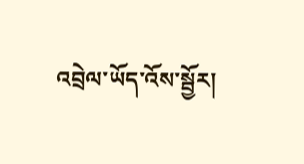འབྲེལ་ཡོད་འོས་སྦྱོར།